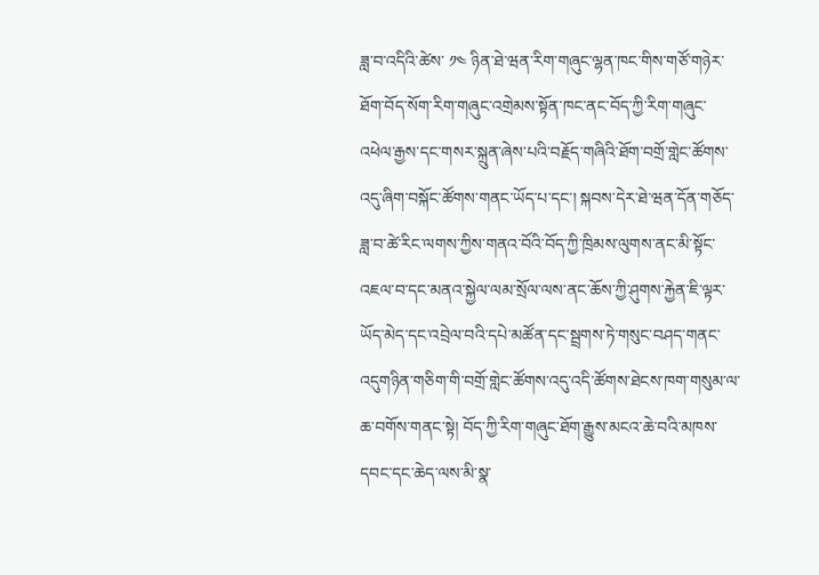ཟླ་བ་འདིའི་ཚེས་ ༡༤ ཉིན་ཐེ་ཝན་རིག་གཞུང་ལྷན་ཁང་གིས་གཙོ་གཉེར་ཐོག་བོད་སོག་རིག་གཞུང་འགྲེམས་སྟོན་ཁང་ནང་བོད་ཀྱི་རིག་གཞུང་འཕེལ་རྒྱས་དང་གསར་སྐྲུན་ཞེས་པའི་བརྗོད་གཞིའི་ཐོག་བགྲོ་གླེང་ཚོགས་འདུ་ཞིག་བསྐོང་ཚོགས་གནང་ཡོད་པ་དང་། སྐབས་དེར་ཐེ་ཝན་དོན་གཅོད་ཟླ་བ་ཚེ་རིང་ལགས་ཀྱིས་གནའ་བོའི་བོད་ཀྱི་ཁྲིམས་ལུགས་ནང་མི་སྟོང་འཇལ་བ་དང་མནའ་སྐྱེལ་ལམ་སྲོལ་ལས་ནང་ཆོས་ཀྱི་ཤུགས་རྐྱེན་ཇི་ལྟར་ཡོད་མེད་དང་འབྲེལ་བའི་དཔེ་མཚོན་དང་སྦྲགས་ཏེ་གསུང་བཤད་གནང་འདུགཉིན་གཅིག་གི་བགྲོ་གླེང་ཚོགས་འདུ་འདི་ཚོགས་ཐེངས་ཁག་གསུམ་ལ་ཆ་བགོས་གནང་སྟེ། བོད་ཀྱི་རིག་གཞུང་ཐོག་རྒྱུས་མངའ་ཆེ་བའི་མཁས་དབང་དང་ཆེད་ལས་མི་སྣ་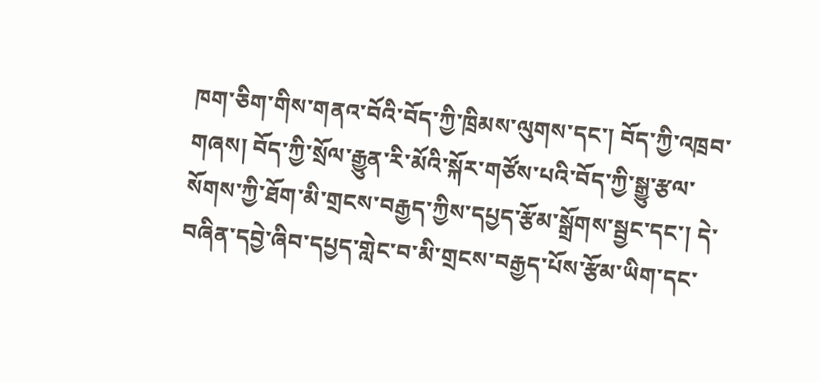ཁག་ཅིག་གིས་གནའ་བོའི་བོད་ཀྱི་ཁྲིམས་ལུགས་དང་། བོད་ཀྱི་འཁྲབ་གཞས། བོད་ཀྱི་སྲོལ་རྒྱུན་རི་མོའི་སྐོར་གཙོས་པའི་བོད་ཀྱི་སྒྱུ་རྩལ་སོགས་ཀྱི་ཐོག་མི་གྲངས་བརྒྱད་ཀྱིས་དཔྱད་རྩོམ་སྒྲོགས་སྦྱང་དང་། དེ་བཞིན་དབྱེ་ཞིབ་དཔྱད་གླེང་བ་མི་གྲངས་བརྒྱད་པོས་རྩོམ་ཡིག་དང་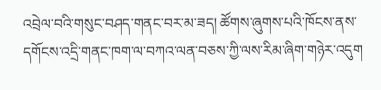འབྲེལ་བའི་གསུང་བཤད་གནང་བར་མ་ཟད། ཚོགས་ཞུགས་པའི་ཁོངས་ནས་དགོངས་འདྲི་གནང་ཁག་ལ་བཀའ་ལན་བཅས་ཀྱི་ལས་རིམ་ཞིག་གཉེར་འདུག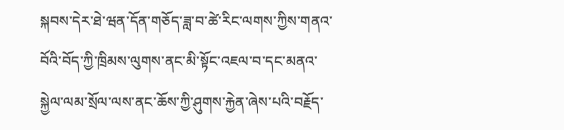སྐབས་དེར་ཐེ་ཝན་དོན་གཅོད་ཟླ་བ་ཚེ་རིང་ལགས་ཀྱིས་གནའ་བོའི་བོད་ཀྱི་ཁྲིམས་ལུགས་ནང་མི་སྟོང་འཇལ་བ་དང་མནའ་སྐྱེལ་ལམ་སྲོལ་ལས་ནང་ཆོས་ཀྱི་ཤུགས་རྐྱེན་ཞེས་པའི་བརྗོད་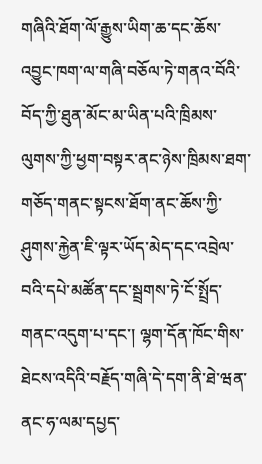གཞིའི་ཐོག་ལོ་རྒྱུས་ཡིག་ཆ་དང་ཆོས་འབྱུང་ཁག་ལ་གཞི་བཅོལ་ཏེ་གནའ་བོའི་བོད་ཀྱི་ཐུན་མོང་མ་ཡིན་པའི་ཁྲིམས་ལུགས་ཀྱི་ཕྱག་བསྟར་ནང་ཉེས་ཁྲིམས་ཐག་གཅོད་གནང་སྟངས་ཐོག་ནང་ཆོས་ཀྱི་ཤུགས་རྐྱེན་ཇི་ལྟར་ཡོད་མེད་དང་འབྲེལ་བའི་དཔེ་མཚོན་དང་སྦྲགས་ཏེ་ངོ་སྤྲོད་གནང་འདུག་པ་དང་། ལྷག་དོན་ཁོང་གིས་ཐེངས་འདིའི་བརྗོད་གཞི་དེ་དག་ནི་ཐེ་ཝན་ནང་ཧ་ལམ་དཔྱད་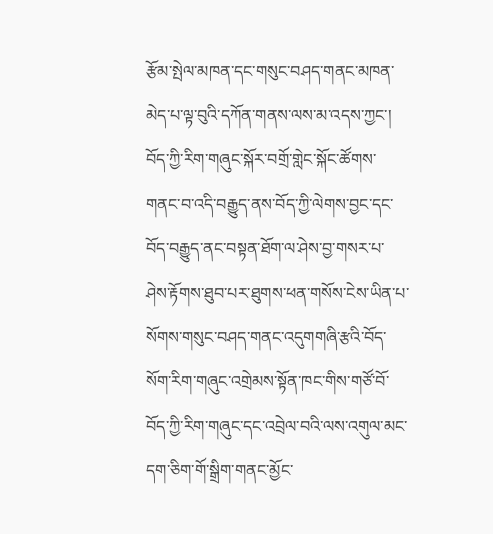རྩོམ་སྤེལ་མཁན་དང་གསུང་བཤད་གནང་མཁན་མེད་པ་ལྟ་བུའི་དཀོན་གནས་ལས་མ་འདས་ཀྱང་། བོད་ཀྱི་རིག་གཞུང་སྐོར་བགྲོ་གླེང་སྐོང་ཚོགས་གནང་བ་འདི་བརྒྱུད་ནས་བོད་ཀྱི་ལེགས་བྱང་དང་བོད་བརྒྱུད་ནང་བསྟན་ཐོག་ལ་ཤེས་བྱ་གསར་པ་ཤེས་རྟོགས་ཐུབ་པར་ཐུགས་ཕན་གསོས་ངེས་ཡིན་པ་སོགས་གསུང་བཤད་གནང་འདུགགཞི་རྩའི་བོད་སོག་རིག་གཞུང་འགྲེམས་སྟོན་ཁང་གིས་གཙོ་བོ་བོད་ཀྱི་རིག་གཞུང་དང་འབྲེལ་བའི་ལས་འགུལ་མང་དག་ཅིག་གོ་སྒྲིག་གནང་མྱོང་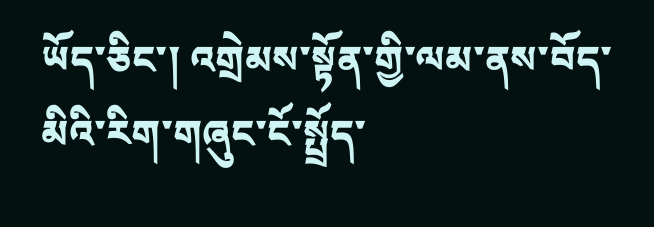ཡོད་ཅིང་། འགྲེམས་སྟོན་གྱི་ལམ་ནས་བོད་མིའི་རིག་གཞུང་ངོ་སྤྲོད་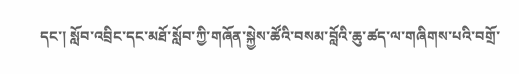དང་། སློབ་འབྲིང་དང་མཐོ་སློབ་ཀྱི་གཞོན་སྐྱེས་ཚོའི་བསམ་བློའི་ཆུ་ཚད་ལ་གཞིགས་པའི་བགྲོ་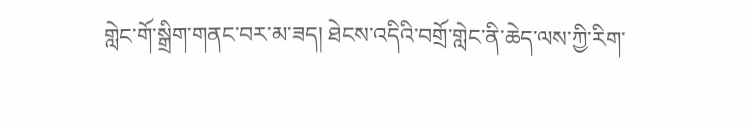གླེང་གོ་སྒྲིག་གནང་བར་མ་ཟད། ཐེངས་འདིའི་བགྲོ་གླེང་ནི་ཆེད་ལས་ཀྱི་རིག་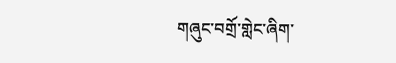གཞུང་བགྲོ་གླེང་ཞིག་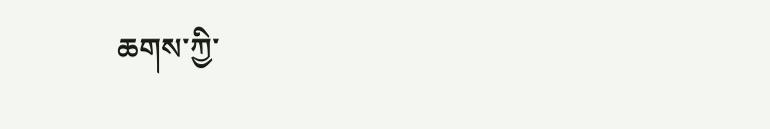ཆགས་ཀྱི་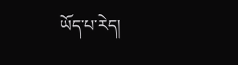ཡོད་པ་རེད།